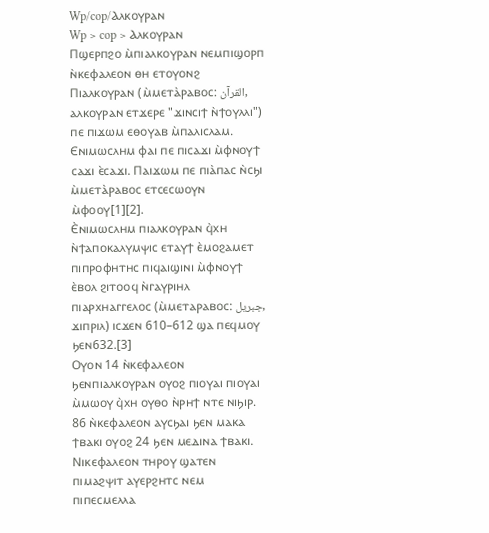Wp/cop/Ⲁⲗⲕⲟⲩⲣⲁⲛ
Wp > cop > Ⲁⲗⲕⲟⲩⲣⲁⲛ
Ⲡϣⲉⲣⲡϩⲟ ⲙ̀ⲡⲓⲁⲗⲕⲟⲩⲣⲁⲛ ⲛⲉⲙⲡⲓϣⲟⲣⲡ ⲛ̀ⲕⲉⲫⲁⲗⲉⲟⲛ ⲑⲏ ⲉⲧⲟⲩⲟⲛϩ
Ⲡⲓⲁⲗⲕⲟⲩⲣⲁⲛ (ⲙ̀ⲙⲉⲧⲁ̀ⲣⲁⲃⲟⲥ: القرآن, ⲁⲗⲕⲟⲩⲣⲁⲛ ⲉⲧϫⲉⲣⲉ "ϫⲓⲛⲥⲓϯ ⲛ̀ϯⲟⲩⲗⲗⲓ") ⲡⲉ ⲡⲓϫⲱⲙ ⲉⲑⲟⲩⲁⲃ ⲙ̀ⲡⲁⲗⲓⲥⲗⲁⲙ. Ⲉⲛⲓⲙⲱⲥⲗⲏⲙ ⲫⲁⲓ ⲡⲉ ⲡⲓⲥⲁϫⲓ ⲙ̀ⲫⲛⲟⲩϯ ⲥⲁϫⲓ ⲉ̀ⲥⲁϫⲓ. Ⲡⲁⲓϫⲱⲙ ⲡⲉ ⲡⲓⲁ̀ⲡⲁⲥ ⲛ̀ⲥϧⲓ ⲙ̀ⲙⲉⲧⲁ̀ⲣⲁⲃⲟⲥ ⲉⲧⲥⲉⲥⲱⲟⲩⲛ ⲙ̀ⲫⲟⲟⲩ[1][2].
Ⲉ̀ⲛⲓⲙⲱⲥⲗⲏⲙ ⲡⲓⲁⲗⲕⲟⲩⲣⲁⲛ ϥ̀ⲭⲏ ⲛ̀ϯⲁⲡⲟⲕⲁⲗⲩⲙⲯⲓⲥ ⲉⲧⲁⲩϯ ⲉ̀ⲙⲟϩⲁⲙⲉⲧ ⲡⲓⲡⲣⲟⲫⲏⲧⲏⲥ ⲡⲓϥⲁⲓϣⲓⲛⲓ ⲙ̀ⲫⲛⲟⲩϯ ⲉ̀ⲃⲟⲗ ϩⲓⲧⲟⲟϥ ⲛ̀ⲅⲁⲩⲣⲓⲏⲗ ⲡⲓⲁⲣⲭⲏⲁⲅⲅⲉⲗⲟⲥ (ⲙ̀ⲙⲉⲧⲁⲣⲁⲃⲟⲥ: جبريل, ϫⲓⲡⲣⲓⲗ) ⲓⲥϫⲉⲛ 610–612 ϣⲁ ⲡⲉϥⲙⲟⲩ ϧⲉⲛ632.[3]
Ⲟⲩⲟⲛ 14 ⲛ̀ⲕⲉⲫⲁⲗⲉⲟⲛ ϧⲉⲛⲡⲓⲁⲗⲕⲟⲩⲣⲁⲛ ⲟⲩⲟϩ ⲡⲓⲟⲩⲁⲓ ⲡⲓⲟⲩⲁⲓ ⲙ̀ⲙⲱⲟⲩ ϥ̀ⲭⲏ ⲟⲩⲑⲟ ⲛ̀ⲣⲏϯ ⲛⲧⲉ ⲛⲓϧⲓⲣ. 86 ⲛ̀ⲕⲉⲫⲁⲗⲉⲟⲛ ⲁⲩⲥϧⲁⲓ ϧⲉⲛ ⲙⲁⲕⲁ ϯⲃⲁⲕⲓ ⲟⲩⲟϩ 24 ϧⲉⲛ ⲙⲉⲇⲓⲛⲁ ϯⲃⲁⲕⲓ.
Ⲛⲓⲕⲉⲫⲁⲗⲉⲟⲛ ⲧⲏⲣⲟⲩ ϣⲁⲧⲉⲛ ⲡⲓⲙⲁϩⲯⲓⲧ ⲁⲩⲉⲣϩⲏⲧⲥ ⲛⲉⲙ ⲡⲓⲡⲉⲥⲙⲉⲗⲗⲁ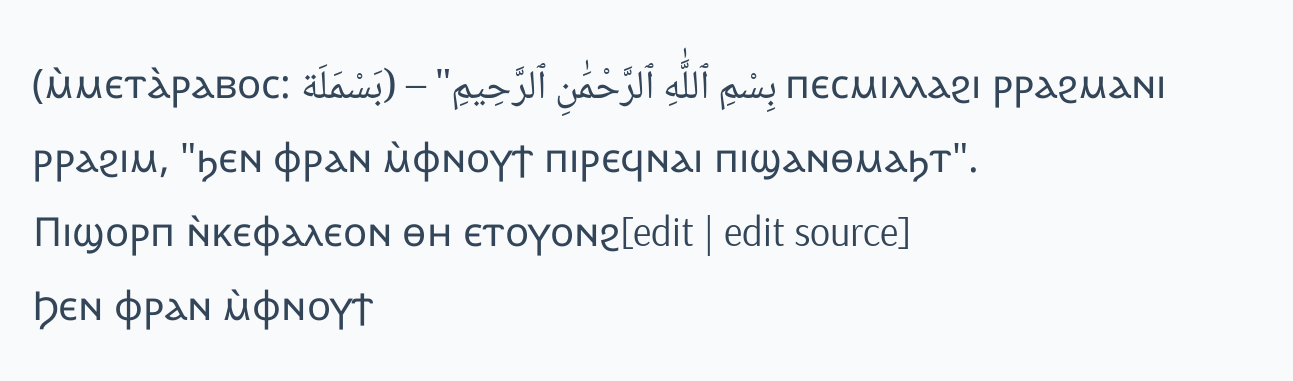(ⲙ̀ⲙⲉⲧⲁ̀ⲣⲁⲃⲟⲥ: بَسْمَلَة) – "بِسْمِ ٱللَّٰهِ ٱلرَّحْمَٰنِ ٱلرَّحِيمِ ⲡⲉⲥⲙⲓⲗⲗⲁϩⲓ ⲣⲣⲁϩⲙⲁⲛⲓ ⲣⲣⲁϩⲓⲙ, "ϧⲉⲛ ⲫⲣⲁⲛ ⲙ̀ⲫⲛⲟⲩϯ ⲡⲓⲣⲉϥⲛⲁⲓ ⲡⲓϣⲁⲛⲑⲙⲁϧⲧ".
Ⲡⲓϣⲟⲣⲡ ⲛ̀ⲕⲉⲫⲁⲗⲉⲟⲛ ⲑⲏ ⲉⲧⲟⲩⲟⲛϩ[edit | edit source]
Ϧⲉⲛ ⲫⲣⲁⲛ ⲙ̀ⲫⲛⲟⲩϯ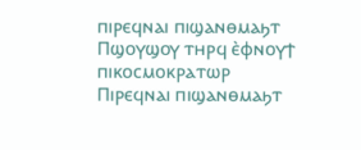ⲡⲓⲣⲉϥⲛⲁⲓ ⲡⲓϣⲁⲛⲑⲙⲁϧⲧ
Ⲡϣⲟⲩϣⲟⲩ ⲧⲏⲣϥ ⲉ̀ⲫⲛⲟⲩϯ ⲡⲓⲕⲟⲥⲙⲟⲕⲣⲁⲧⲱⲣ
Ⲡⲓⲣⲉϥⲛⲁⲓ ⲡⲓϣⲁⲛⲑⲙⲁϧⲧ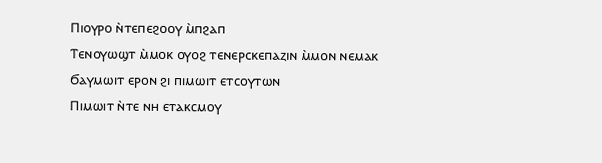Ⲡⲓⲟⲩⲣⲟ ⲛ̀ⲧⲉⲡⲉϩⲟⲟⲩ ⲙ̀ⲡϩⲁⲡ
Ⲧⲉⲛⲟⲩⲱϣⲧ ⲙ̀ⲙⲟⲕ ⲟⲩⲟϩ ⲧⲉⲛⲉⲣⲥⲕⲉⲡⲁⲍⲓⲛ ⲙ̀ⲙⲟⲛ ⲛⲉⲙⲁⲕ
Ϭⲁⲩⲙⲱⲓⲧ ⲉⲣⲟⲛ ϩⲓ ⲡⲓⲙⲱⲓⲧ ⲉⲧⲥⲟⲩⲧⲱⲛ
Ⲡⲓⲙⲱⲓⲧ ⲛ̀ⲧⲉ ⲛⲏ ⲉⲧⲁⲕⲥⲙⲟⲩ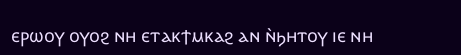ⲉⲣⲱⲟⲩ ⲟⲩⲟϩ ⲛⲏ ⲉⲧⲁⲕϯⲙⲕⲁϩ ⲁⲛ ⲛ̀ϧⲏⲧⲟⲩ ⲓⲉ ⲛⲏ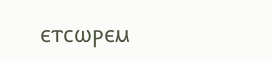ⲉⲧⲥⲱⲣⲉⲙ